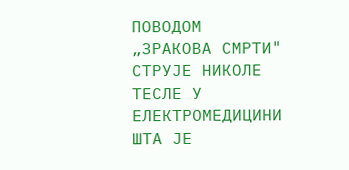ПОВОДОМ „ЗРАКОВА СМРТИ"
СТРУЈЕ НИКОЛЕ ТЕСЛЕ У ЕЛЕКТРОМЕДИЦИНИ
ШТА ЈЕ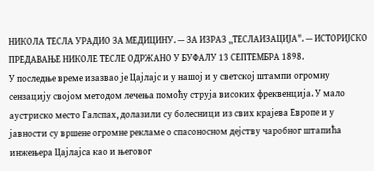НИКОЛА ТЕСЛА УРАДИО ЗА МЕДИЦИНУ. — ЗА ИЗРАЗ „ТЕСЛАИЗАЦИЈА". — ИСТОРИЈСКО ПРЕДАВАЊЕ НИКОЛЕ ТЕСЛЕ ОДРЖАНО У БУФАЛУ 13 СЕПТЕМБРА 1898.
У последње време изазвао је Цајлајс и у нашој и у светској штампи огромну сензацију својом методом лечења помоћу струја високих фреквенција. У мало аустриско место Галспах, долазили су болесници из свих крајева Европе и у јавности су вршене огромне рекламе о спасоносном дејству чаробног штапића инжењера Цајлајса као и његовог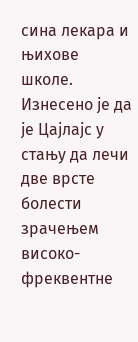сина лекара и њихове школе. Изнесено је да је Цајлајс у стању да лечи две врсте болести зрачењем високо-фреквентне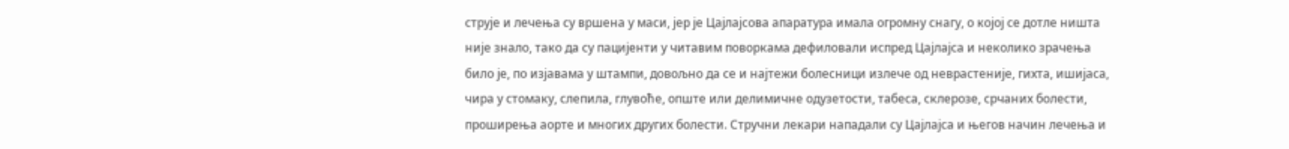струје и лечења су вршена у маси, јер је Цајлајсова апаратура имала огромну снагу, о којој се дотле ништа није знало, тако да су пацијенти у читавим поворкама дефиловали испред Цајлајса и неколико зрачења било је, по изјавама у штампи, довољно да се и најтежи болесници излече од неврастеније, гихта, ишијаса, чира у стомаку, слепила, глувоће, опште или делимичне одузетости, табеса, склерозе, срчаних болести, проширења аорте и многих других болести. Стручни лекари нападали су Цајлајса и његов начин лечења и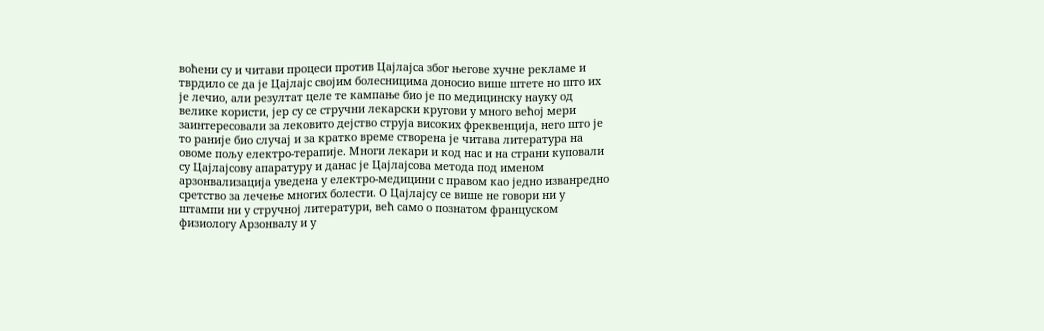воћени су и читави процеси против Цајлајса због његове хучне рекламе и тврдило се да је Цајлајс својим болесницима доносио више штете но што их је лечио, али резултат целе те кампање био је по медицинску науку од велике користи, јер су се стручни лекарски кругови у много већој мери заинтересовали за лековито дејство струја високих фреквенција, него што је то раније био случај и за кратко време створена је читава литература на овоме пољу електро-терапије. Многи лекари и код нас и на страни куповали су Цајлајсову апаратуру и данас је Цајлајсова метода под именом арзонвализација уведена у електро-медицини с правом као једно изванредно сретство за лечење многих болести. О Цајлајсу се више не говори ни у штампи ни у стручној литератури, већ само о познатом француском физиологу Арзонвалу и у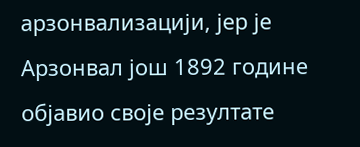арзонвализацији, јер је Арзонвал још 1892 године објавио своје резултате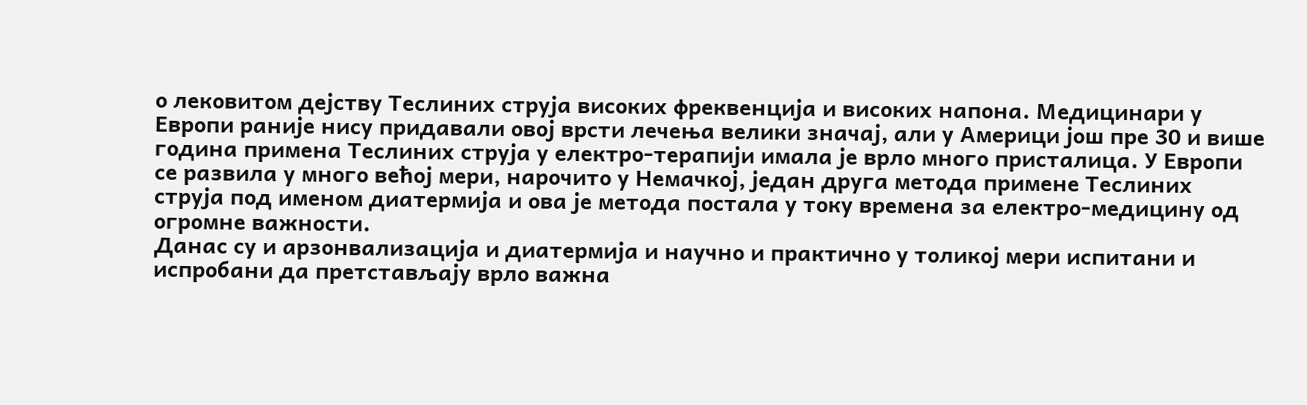о лековитом дејству Теслиних струја високих фреквенција и високих напона. Медицинари у Европи раније нису придавали овој врсти лечења велики значај, али у Америци још пре 30 и више година примена Теслиних струја у електро-терапији имала је врло много присталица. У Европи се развила у много већој мери, нарочито у Немачкој, један друга метода примене Теслиних струја под именом диатермија и ова је метода постала у току времена за електро-медицину од огромне важности.
Данас су и арзонвализација и диатермија и научно и практично у толикој мери испитани и испробани да претстављају врло важна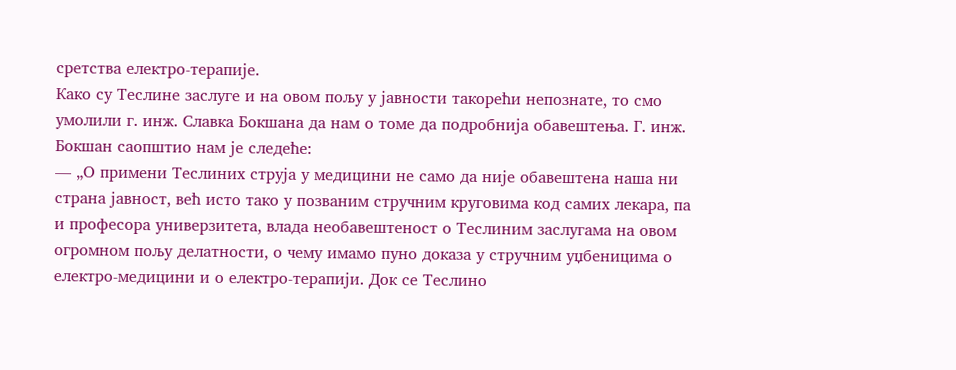сретства електро-терапије.
Како су Теслине заслуге и на овом пољу у јавности такорећи непознате, то смо умолили г. инж. Славка Бокшана да нам о томе да подробнија обавештења. Г. инж. Бокшан саопштио нам је следеће:
— „О примени Теслиних струја у медицини не само да није обавештена наша ни страна јавност, већ исто тако у позваним стручним круговима код самих лекара, па и професора универзитета, влада необавештеност о Теслиним заслугама на овом огромном пољу делатности, о чему имамо пуно доказа у стручним уџбеницима о електро-медицини и о електро-терапији. Док се Теслино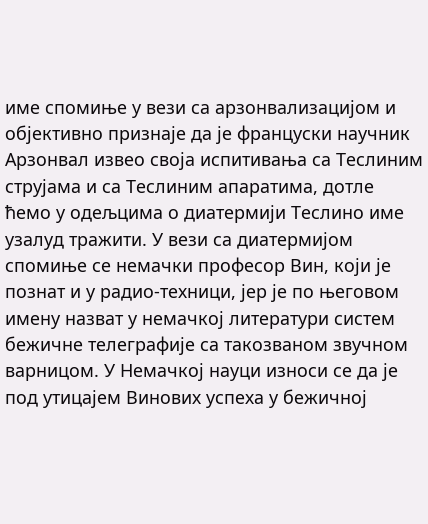име спомиње у вези са арзонвализацијом и објективно признаје да је француски научник Арзонвал извео своја испитивања са Теслиним струјама и са Теслиним апаратима, дотле ћемо у одељцима о диатермији Теслино име узалуд тражити. У вези са диатермијом спомиње се немачки професор Вин, који је познат и у радио-техници, јер је по његовом имену назват у немачкој литератури систем бежичне телеграфије са такозваном звучном варницом. У Немачкој науци износи се да је под утицајем Винових успеха у бежичној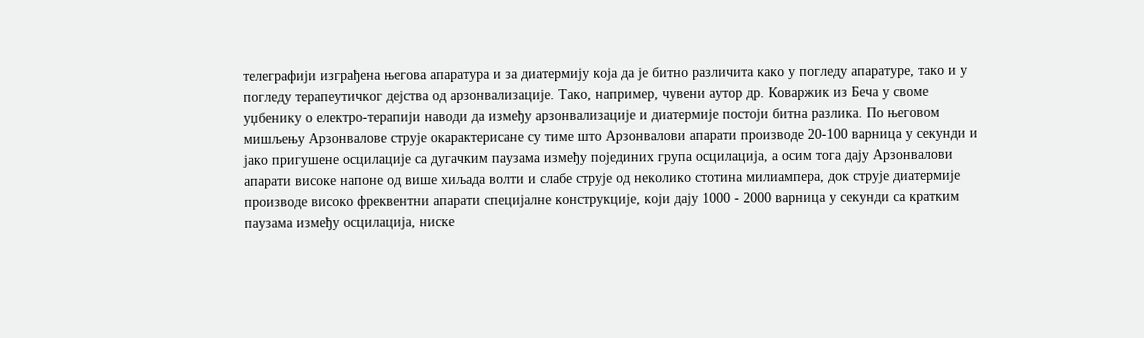телеграфији изграђена његова апаратура и за диатермију која да је битно различита како у погледу апаратуре, тако и у погледу терапеутичког дејства од арзонвализације. Тако, например, чувени аутор др. Коваржик из Беча у своме уџбенику о електро-терапији наводи да између арзонвализације и диатермије постоји битна разлика. По његовом мишљењу Арзонвалове струје окарактерисане су тиме што Арзонвалови апарати производе 20-100 варница у секунди и јако пригушене осцилације са дугачким паузама између појединих група осцилација, а осим тога дају Арзонвалови апарати високе напоне од више хиљада волти и слабе струје од неколико стотина милиампера, док струје диатермије производе високо фреквентни апарати специјалне конструкције, који дају 1000 - 2000 варница у секунди са кратким паузама између осцилација, ниске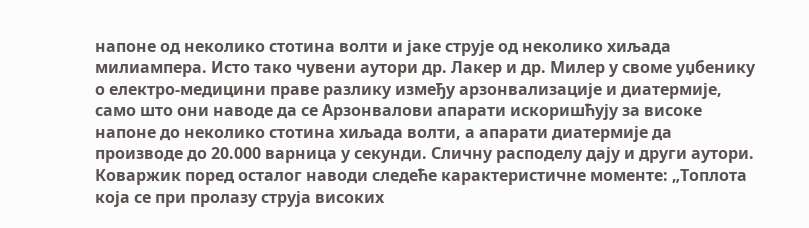напоне од неколико стотина волти и јаке струје од неколико хиљада милиампера. Исто тако чувени аутори др. Лакер и др. Милер у своме уџбенику о електро-медицини праве разлику између арзонвализације и диатермије, само што они наводе да се Арзонвалови апарати искоришћују за високе напоне до неколико стотина хиљада волти, а апарати диатермије да производе до 20.000 варница у секунди. Сличну расподелу дају и други аутори.
Коваржик поред осталог наводи следеће карактеристичне моменте: „Топлота која се при пролазу струја високих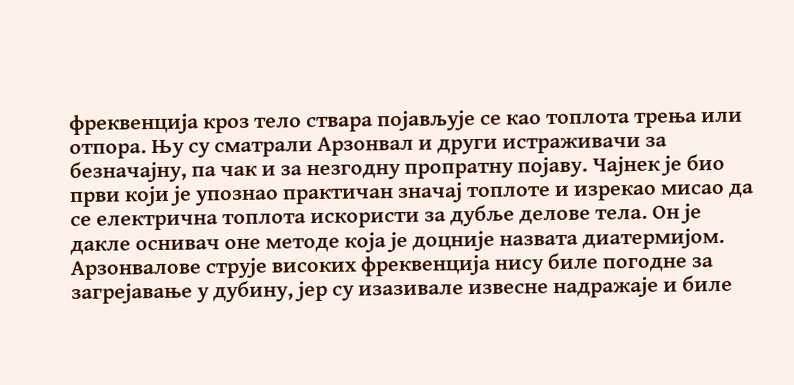фреквенција кроз тело ствара појављује се као топлота трења или отпора. Њу су сматрали Арзонвал и други истраживачи за безначајну, па чак и за незгодну пропратну појаву. Чајнек је био први који је упознао практичан значај топлоте и изрекао мисао да се електрична топлота искористи за дубље делове тела. Он је дакле оснивач оне методе која је доцније назвата диатермијом. Арзонвалове струје високих фреквенција нису биле погодне за загрејавање у дубину, јер су изазивале извесне надражаје и биле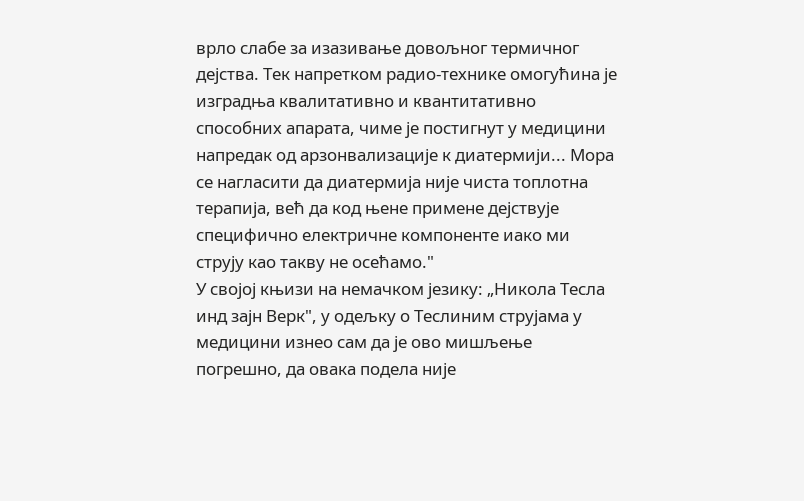врло слабе за изазивање довољног термичног дејства. Тек напретком радио-технике омогућина је изградња квалитативно и квантитативно способних апарата, чиме је постигнут у медицини напредак од арзонвализације к диатермији... Мора се нагласити да диатермија није чиста топлотна терапија, већ да код њене примене дејствује специфично електричне компоненте иако ми струју као такву не осећамо."
У својој књизи на немачком језику: „Никола Тесла инд зајн Верк", у одељку о Теслиним струјама у медицини изнео сам да је ово мишљење погрешно, да овака подела није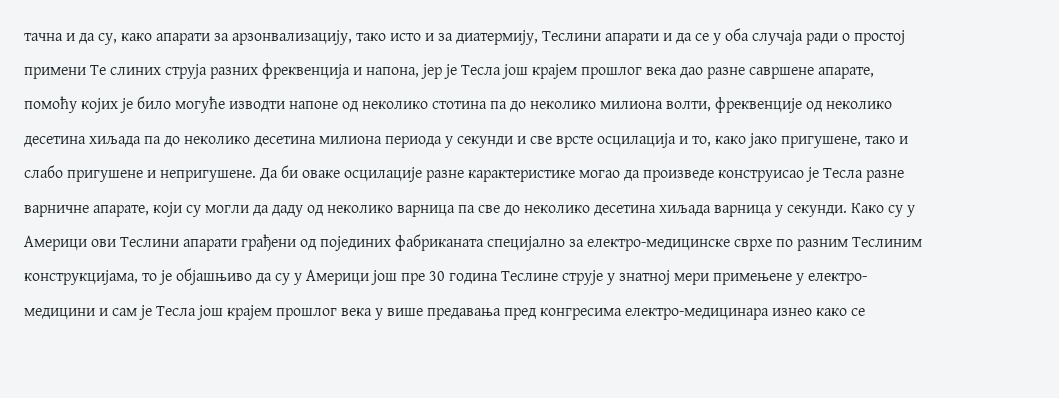тачна и да су, како апарати за арзонвализацију, тако исто и за диатермију, Теслини апарати и да се у оба случаја ради о простој примени Те слиних струја разних фреквенција и напона, јер је Тесла још крајем прошлог века дао разне савршене апарате, помоћу којих је било могуће изводти напоне од неколико стотина па до неколико милиона волти, фреквенције од неколико десетина хиљада па до неколико десетина милиона периода у секунди и све врсте осцилација и то, како јако пригушене, тако и слабо пригушене и непригушене. Да би оваке осцилације разне карактеристике могао да произведе конструисао је Тесла разне варничне апарате, који су могли да даду од неколико варница па све до неколико десетина хиљада варница у секунди. Како су у Америци ови Теслини апарати грађени од појединих фабриканата специјално за електро-медицинске сврхе по разним Теслиним конструкцијама, то је објашњиво да су у Америци још пре 30 година Теслине струје у знатној мери примењене у електро-медицини и сам је Тесла још крајем прошлог века у више предавања пред конгресима електро-медицинара изнео како се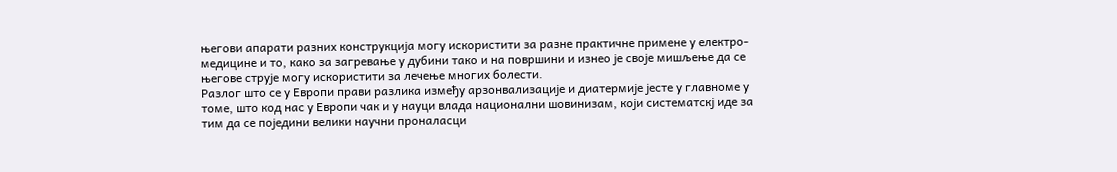његови апарати разних конструкција могу искористити за разне практичне примене у електро-медицине и то, како за загревање у дубини тако и на површини и изнео је своје мишљење да се његове струје могу искористити за лечење многих болести.
Разлог што се у Европи прави разлика између арзонвализације и диатермије јесте у главноме у томе, што код нас у Европи чак и у науци влада национални шовинизам, који систематскј иде за тим да се поједини велики научни проналасци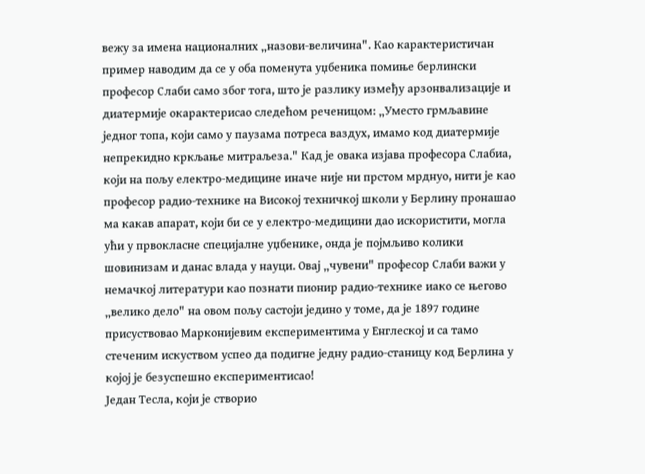вежу за имена националних „назови-величина". Као карактеристичан пример наводим да се у оба поменута уџбеника помиње берлински професор Слаби само због тога, што је разлику између арзонвализације и диатермије окарактерисао следећом реченицом: „Уместо грмљавине једног топа, који само у паузама потреса ваздух, имамо код диатермије непрекидно кркљање митраљеза." Кад је овака изјава професора Слабиа, који на пољу електро-медицине иначе није ни прстом мрднуо, нити је као професор радио-технике на Високој техничкој школи у Берлину пронашао ма какав апарат, који би се у електро-медицини дао искористити, могла ући у првокласне специјалне уџбенике, онда је појмљиво колики шовинизам и данас влада у науци. Овај „чувени" професор Слаби важи у немачкој литератури као познати пионир радио-технике иако се његово „велико дело" на овом пољу састоји једино у томе, да је 1897 године присуствовао Марконијевим експериментима у Енглеској и са тамо стеченим искуством успео да подигне једну радио-станицу код Берлина у којој је безуспешно експериментисао!
Један Тесла, који је створио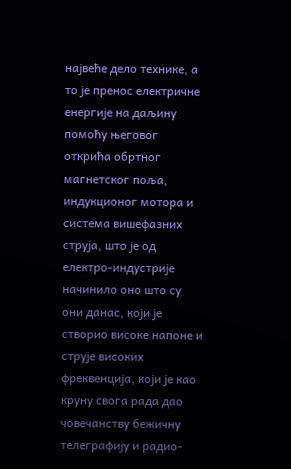највеће дело технике, а то је пренос електричне енергије на даљину помоћу његовог открића обртног магнетског поља, индукционог мотора и система вишефазних струја, што је од електро-индустрије начинило оно што су они данас, који је створио високе напоне и струје високих фреквенција, који је као круну свога рада дао човечанству бежичну телеграфију и радио-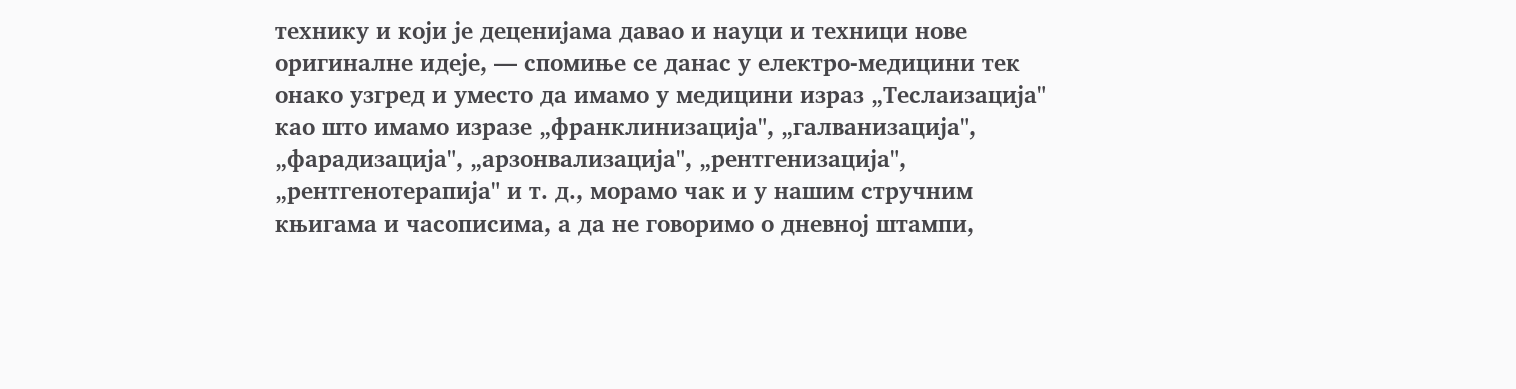технику и који је деценијама давао и науци и техници нове оригиналне идеје, — спомиње се данас у електро-медицини тек онако узгред и уместо да имамо у медицини израз „Теслаизација" као што имамо изразе „франклинизација", „галванизација", „фарадизација", „арзонвализација", „рентгенизација", „рентгенотерапија" и т. д., морамо чак и у нашим стручним књигама и часописима, а да не говоримо о дневној штампи,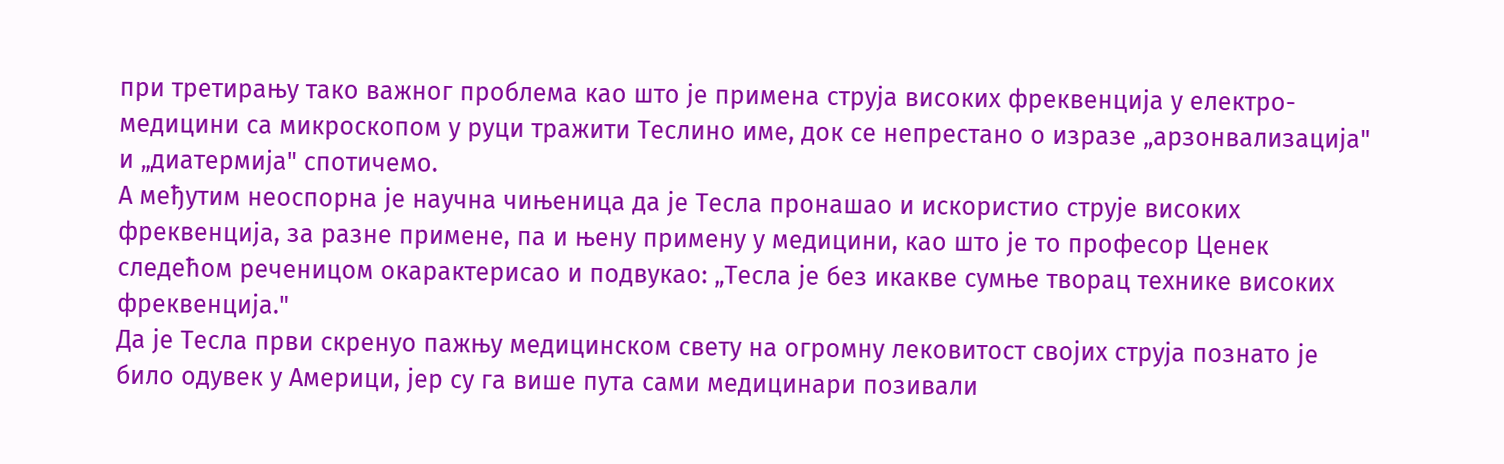при третирању тако важног проблема као што је примена струја високих фреквенција у електро-медицини са микроскопом у руци тражити Теслино име, док се непрестано о изразе „арзонвализација" и „диатермија" спотичемо.
А међутим неоспорна је научна чињеница да је Тесла пронашао и искористио струје високих фреквенција, за разне примене, па и њену примену у медицини, као што је то професор Ценек следећом реченицом окарактерисао и подвукао: „Тесла је без икакве сумње творац технике високих фреквенција."
Да је Тесла први скренуо пажњу медицинском свету на огромну лековитост својих струја познато је било одувек у Америци, јер су га више пута сами медицинари позивали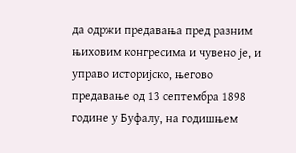да одржи предавања пред разним њиховим конгресима и чувено је, и управо историјско, његово предавање од 13 септембра 1898 године у Буфалу, на годишњем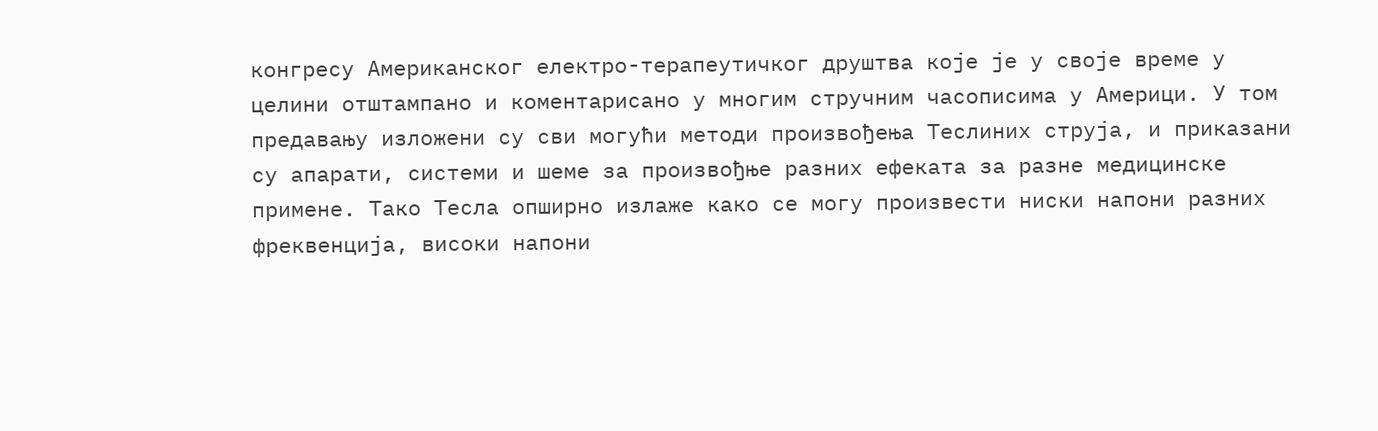конгресу Американског електро-терапеутичког друштва које је у своје време у целини отштампано и коментарисано у многим стручним часописима у Америци. У том предавању изложени су сви могући методи произвођења Теслиних струја, и приказани су апарати, системи и шеме за произвођње разних ефеката за разне медицинске примене. Тако Тесла опширно излаже како се могу произвести ниски напони разних фреквенција, високи напони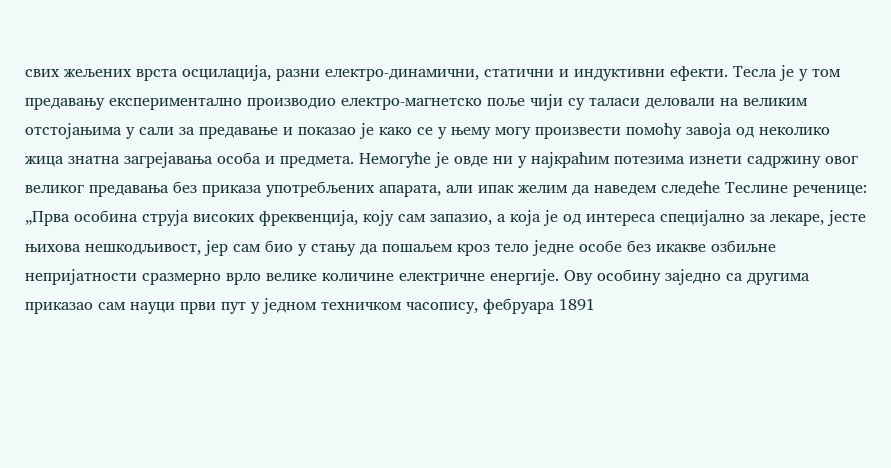свих жељених врста осцилација, разни електро-динамични, статични и индуктивни ефекти. Тесла је у том предавању експериментално производио електро-магнетско поље чији су таласи деловали на великим отстојањима у сали за предавање и показао је како се у њему могу произвести помоћу завоја од неколико жица знатна загрејавања особа и предмета. Немогуће је овде ни у најкраћим потезима изнети садржину овог великог предавања без приказа употребљених апарата, али ипак желим да наведем следеће Теслине реченице:
„Прва особина струја високих фреквенција, коју сам запазио, а која је од интереса специјално за лекаре, јесте њихова нешкодљивост, јер сам био у стању да пошаљем кроз тело једне особе без икакве озбиљне непријатности сразмерно врло велике количине електричне енергије. Ову особину заједно са другима приказао сам науци први пут у једном техничком часопису, фебруара 1891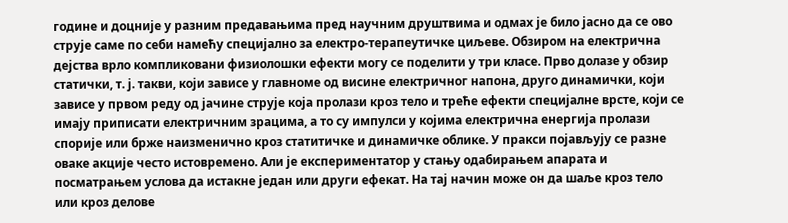године и доцније у разним предавањима пред научним друштвима и одмах је било јасно да се ово струје саме по себи намећу специјално за електро-терапеутичке циљеве. Обзиром на електрична дејства врло компликовани физиолошки ефекти могу се поделити у три класе. Прво долазе у обзир статички, т. ј. такви, који зависе у главноме од висине електричног напона, друго динамички, који зависе у првом реду од јачине струје која пролази кроз тело и треће ефекти специјалне врсте, који се имају приписати електричним зрацима, а то су импулси у којима електрична енергија пролази спорије или брже наизменично кроз статитичке и динамичке облике. У пракси појављују се разне оваке акције често истовремено. Али је експериментатор у стању одабирањем апарата и посматрањем услова да истакне један или други ефекат. На тај начин може он да шаље кроз тело или кроз делове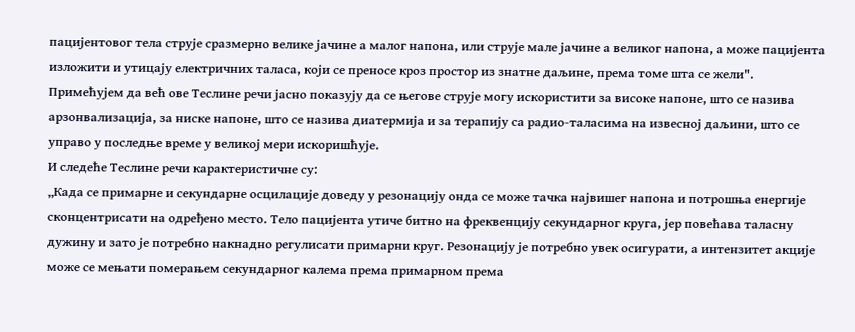пацијентовог тела струје сразмерно велике јачине а малог напона, или струје мале јачине а великог напона, а може пацијента изложити и утицају електричних таласа, који се преносе кроз простор из знатне даљине, према томе шта се жели".
Примећујем да већ ове Теслине речи јасно показују да се његове струје могу искористити за високе напоне, што се назива арзонвализација, за ниске напоне, што се назива диатермија и за терапију са радио-таласима на извесној даљини, што се управо у последње време у великој мери искоришћује.
И следеће Теслине речи карактеристичне су:
„Када се примарне и секундарне осцилације доведу у резонацију онда се може тачка највишег напона и потрошња енергије сконцентрисати на одређено место. Тело пацијента утиче битно на фреквенцију секундарног круга, јер повећава таласну дужину и зато је потребно накнадно регулисати примарни круг. Резонацију је потребно увек осигурати, а интензитет акције може се мењати померањем секундарног калема према примарном према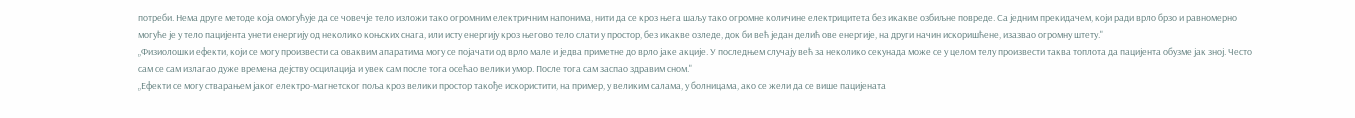потреби. Нема друге методе која омогућује да се човечје тело изложи тако огромним електричним напонима, нити да се кроз њега шаљу тако огромне количине електрицитета без икакве озбиљне повреде. Са једним прекидачем, који ради врло брзо и равномерно могуће је у тело пацијента унети енергију од неколико коњских снага, или исту енергију кроз његово тело слати у простор, без икакве озледе, док би већ један делић ове енергије, на други начин искоришћене, изазвао огромну штету."
„Физиолошки ефекти, који се могу произвести са оваквим апаратима могу се појачати од врло мале и једва приметне до врло јаке акције. У последњем случају већ за неколико секунада може се у целом телу произвести таква топлота да пацијента обузме јак зној. Често сам се сам излагао дуже времена дејству осцилација и увек сам после тога осећао велики умор. После тога сам заспао здравим сном."
„Ефекти се могу стварањем јаког електро-магнетског поља кроз велики простор такође искористити, на пример, у великим салама, у болницама, ако се жели да се више пацијената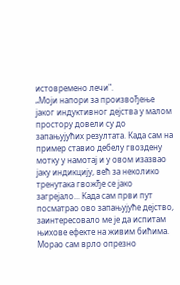истовремено лечи".
„Моји напори за произвођење јаког индуктивног дејства у малом простору довели су до запањујућих резултата. Када сам на пример ставио дебелу гвоздену мотку у намотај и у овом изазвао јаку индикцију, већ за неколико тренутака гвожђе се јако загрејало... Када сам први пут посматрао ово запањујуће дејство, заинтересовало ме је да испитам њихове ефекте на живим бићима. Морао сам врло опрезно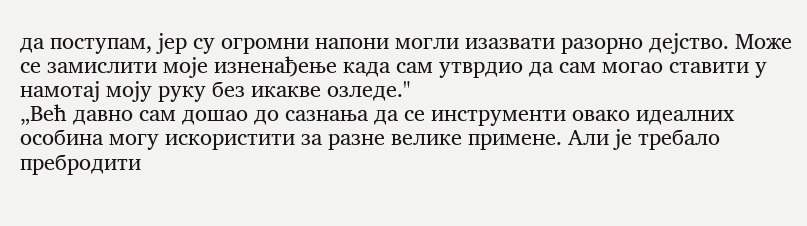да поступам, јер су огромни напони могли изазвати разорно дејство. Може се замислити моје изненађење када сам утврдио да сам могао ставити у намотај моју руку без икакве озледе."
„Већ давно сам дошао до сазнања да се инструменти овако идеалних особина могу искористити за разне велике примене. Али је требало пребродити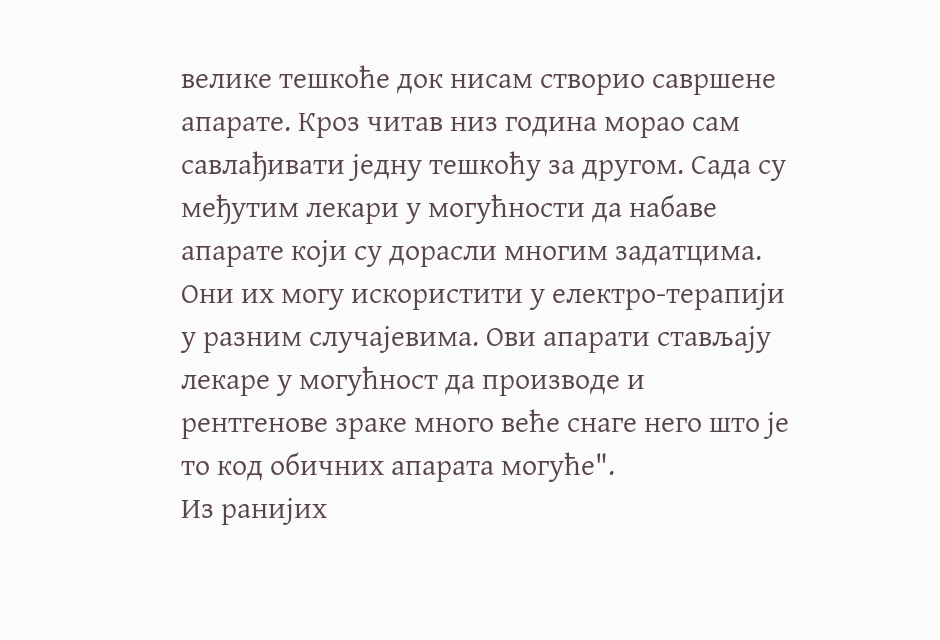велике тешкоће док нисам створио савршене апарате. Кроз читав низ година морао сам савлађивати једну тешкоћу за другом. Сада су међутим лекари у могућности да набаве апарате који су дорасли многим задатцима. Они их могу искористити у електро-терапији у разним случајевима. Ови апарати стављају лекаре у могућност да производе и рентгенове зраке много веће снаге него што је то код обичних апарата могуће".
Из ранијих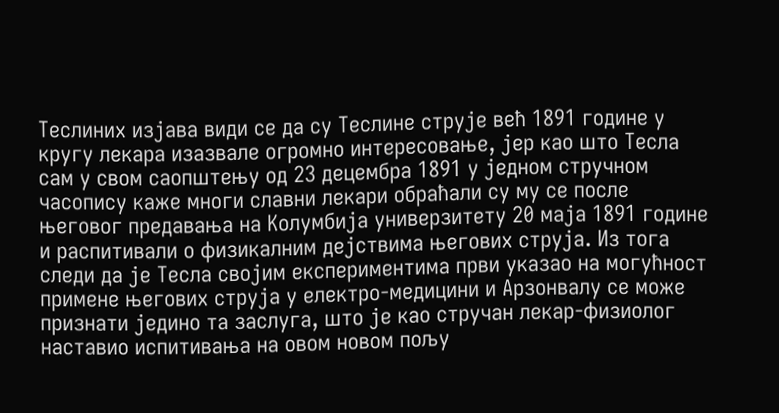Теслиних изјава види се да су Теслине струје већ 1891 године у кругу лекара изазвале огромно интересовање, јер као што Тесла сам у свом саопштењу од 23 децембра 1891 у једном стручном часопису каже многи славни лекари обраћали су му се после његовог предавања на Колумбија универзитету 20 маја 1891 године и распитивали о физикалним дејствима његових струја. Из тога следи да је Тесла својим експериментима први указао на могућност примене његових струја у електро-медицини и Арзонвалу се може признати једино та заслуга, што је као стручан лекар-физиолог наставио испитивања на овом новом пољу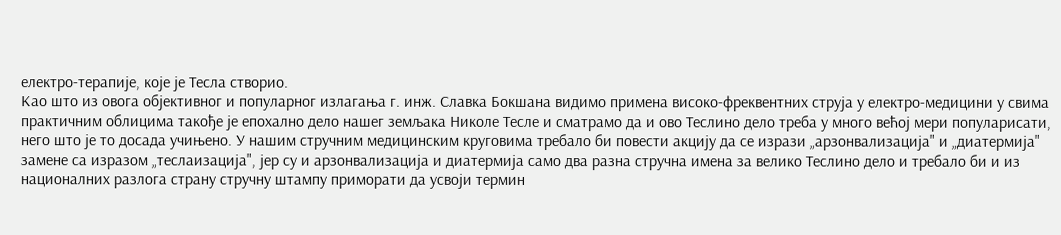електро-терапије, које је Тесла створио.
Као што из овога објективног и популарног излагања г. инж. Славка Бокшана видимо примена високо-фреквентних струја у електро-медицини у свима практичним облицима такође је епохално дело нашег земљака Николе Тесле и сматрамо да и ово Теслино дело треба у много већој мери популарисати, него што је то досада учињено. У нашим стручним медицинским круговима требало би повести акцију да се изрази „арзонвализација" и „диатермија" замене са изразом „теслаизација", јер су и арзонвализација и диатермија само два разна стручна имена за велико Теслино дело и требало би и из националних разлога страну стручну штампу приморати да усвоји термин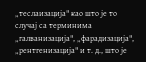„теслаизација" као што је то случај са терминима „галванизација", „фарадизација", „рентгенизација" и т. д., што је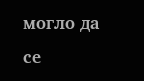могло да се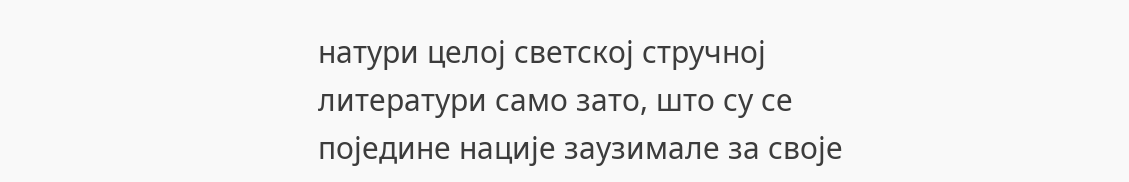натури целој светској стручној литератури само зато, што су се поједине нације заузимале за своје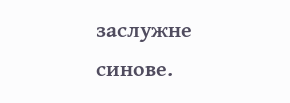заслужне синове.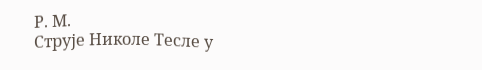Р. М.
Струје Николе Тесле у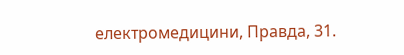електромедицини, Правда, 31.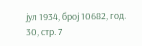јул 1934, број 10682, год. 30, стр. 7